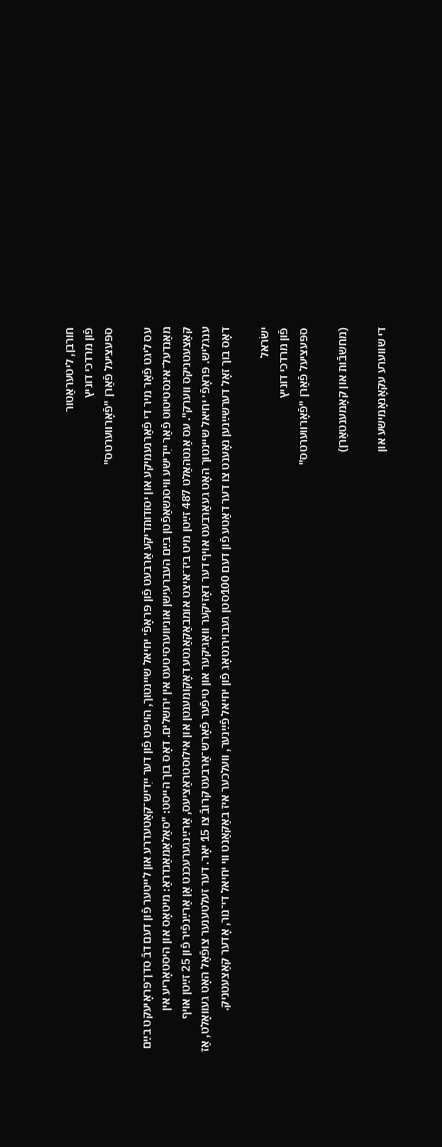חורבן, ליטעראַטור
פֿון מרדכי דוניץ
ספּעציעל פֿאַרן "פֿאָרװערטס"

עס ליגט פֿאַר מיר די פֿאַרנעמיקע און יסודותדיקע אַרבעט פֿון פּראָפֿ׳ יחיאל שיינטוך, הויפּט פֿון דער ייִדיש־קאַטעדרע און לייטער פֿון דעם דבֿ סדן־פּראָיעקט בײַם מאַנדעל־אינסטיטוט פֿאַר ייִדישע וויסנשאַפֿטן בײַם העברעיִשן אוניווערסיטעט אין ירושלים. דאָס בוך הייסט: "סאַלאַמאַנדראַ: מיטאָס און היסטאָריע אין קאַצעטניקס ווערק". עס אַנטהאַלט 487 זײַטן מיט ביז־איצט אומבאַקאַנטע דאָקומענטן און אילוסטראַציעס, אַרײַנגערעכנט אַן אַרײַנפֿיר פֿון 25 זײַטן אויף ענגליש. פּראָפֿ׳ יחיאל שיינטוך האָט געאַרבעט אויף דער דאָזיקער וואָגיקער און טיפֿער פֿאָרש־אַרבעט קרובֿ צו 15 יאָר. דער זעלטענער צופֿאַל האָט געוואָלט, אַז דאָס בוך זאָל דערשײַנען נאָענט צו דער דאַטע פֿון דעם 100סטן געבוירנטאָג פֿון יחיאל פֿײַנער, וועלכער איז באַקאַנט ווי יחיאל די־נור, אָדער קאַצעטניק.

ישׂראל
פֿון מרדכי דוניץ
ספּעציעל פֿאַרן "פֿאָרװערטס"

(מחשבֿות און קאָמענטאַרן)

די שווערע עקאָנאָמישע און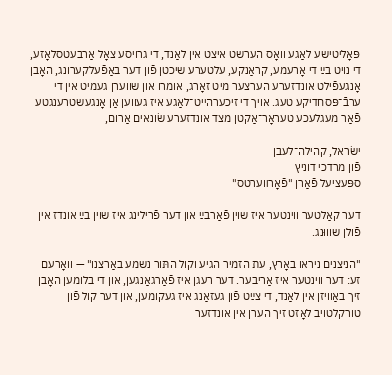פּאָליטישע לאַגע וואָס הערשט איצט אין לאַנד, די גרויסע צאָל אַרבעטסלאָזע, די נויט בײַ די אָרעמע, קראַנקע, עלטערע שיכטן פֿון דער באַפֿעלקערונג, האָבן אָנגעפֿילט אונדזערע הערצער מיט זאָרג, אומרו און שווערן געמיט אין די ערבֿ־פּסחדיקע טעג. אויך די זיכערהייט־לאַגע איז געווען אַן אָנגעשטרענגטע פֿאַר מעגלעכע טעראָר־אַקטן מצד אונדזערע שׂונאים אַרום,

ישׂראל, קהילה־לעבן
פֿון מרדכי דוניץ
ספּעציעל פֿאַרן "פֿאָרװערטס"

דער קאַלטער ווינטער איז שוין פֿאַרבײַ און דער פֿרילינג איז שוין בײַ אונדז אין פֿולן שוווּנג.

"הניצנים ניראו באָרץ, עת הזמיר הגיע וקול התּור נשמע באַרצנו" — וואָרעם זע: דער ווינטער איז אַריבער. דער רעגן איז פֿאַרגאַנגען, און די בלומען האָבן זיך באַוויזן אין לאַנד, די צײַט פֿון געזאַנג איז געקומען, און דער קול פֿון טורקלטויב לאָזט זיך הערן אין אונדזער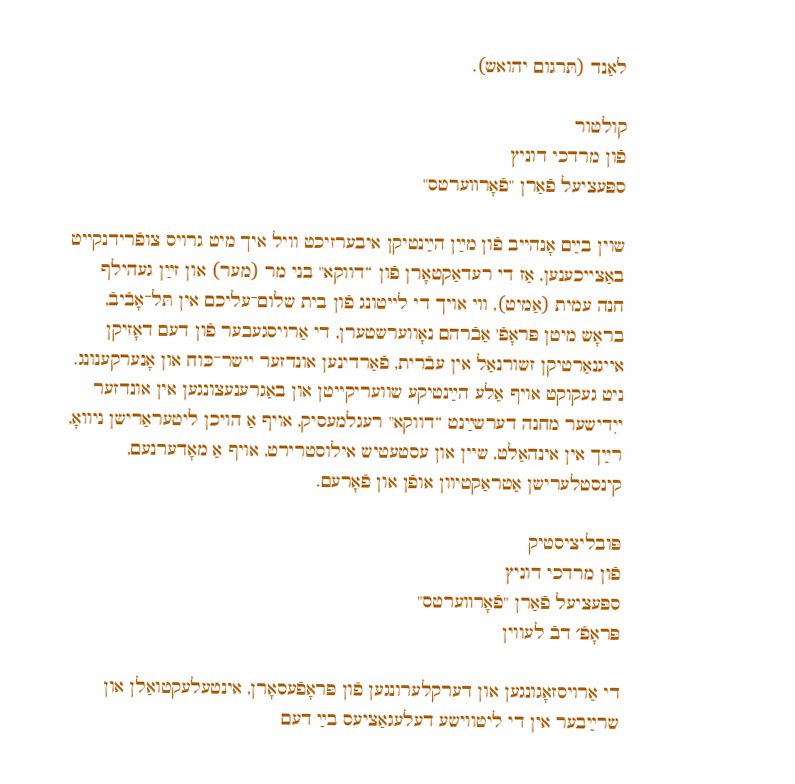לאַנד (תּרגום יהואש).

קולטור
פֿון מרדכי דוניץ
ספּעציעל פֿאַרן "פֿאָרװערטס"

שוין בײַם אָנהייב פֿון מײַן הײַנטיקן איבערזיכט וויל איך מיט גרויס צופֿרידנקייט באַצייכענען, אַז די רעדאַקטאָרן פֿון “דווקא" בני מר (מער) און זײַן געהילף חנה עמית (אַמיט), ווי אויך די לייטונג פֿון בית שלום־עליכם אין תּל־אָבֿיבֿ, בראָש מיטן פּראָפֿ' אַבֿרהם נאָווערשטערן, די אַרויסגעבער פֿון דעם דאָזיקן אייגנאַרטיקן זשורנאַל אין עבֿרית, פֿאַרדינען אונדזער יישר־כּוח און אָנערקענונג. ניט געקוקט אויף אַלע הײַנטיקע שוועריקייטן און באַגרענעצונגען אין אונדזער ייִדישער מחנה דערשײַנט “דווקא" רעגלמעסיק, אויף אַ הויכן ליטעראַרישן ניוואָ, רײַך אין אינהאַלט, שיין און עסטעטיש אילוסטרירט, אויף אַ מאָדערנעם, קינסטלערישן אַטראַקטיוון אופֿן און פֿאָרעם.

פּובליציסטיק
פֿון מרדכי דוניץ
ספּעציעל פֿאַרן "פֿאָרװערטס"
פּראָפֿ׳ דבֿ לעווין

די אַרויסזאָגונגען און דערקלערונגען פֿון פּראָפֿעסאָרן, אינטעלעקטואַלן און שרײַבער אין די ליטווישע דעלעגאַציעס בײַ דעם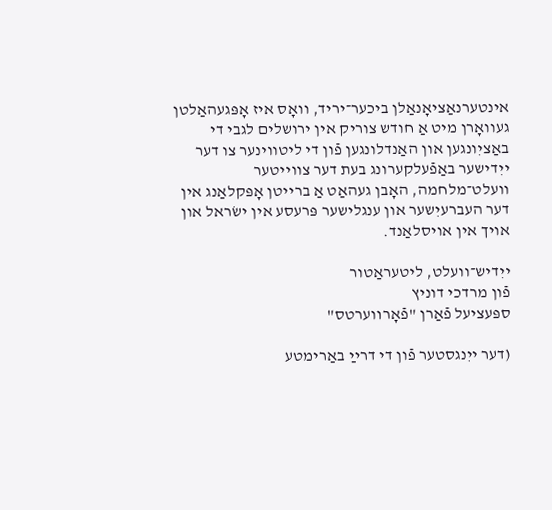אינטערנאַציאָנאַלן ביכער־יריד, וואָס איז אָפּגעהאַלטן געוואָרן מיט אַ חודש צוריק אין ירושלים לגבי די באַציִונגען און האַנדלונגען פֿון די ליטווינער צו דער ייִדישער באַפֿעלקערונג בעת דער צווייטער וועלט־מלחמה, האָבן געהאַט אַ ברייטן אָפּקלאַנג אין דער העברעיִשער און ענגלישער פּרעסע אין ישׂראל און אויך אין אויסלאַנד.

ייִדיש־וועלט, ליטעראַטור
פֿון מרדכי דוניץ
ספּעציעל פֿאַרן "פֿאָרװערטס"

(דער ייִנגסטער פֿון די דרײַ באַרימטע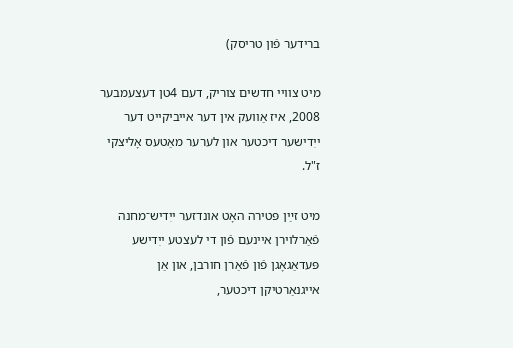ברידער פֿון טריסק)

מיט צוויי חדשים צוריק, דעם 4טן דעצעמבער 2008, איז אַוועק אין דער אייביקייט דער ייִדישער דיכטער און לערער מאַטעס אָליצקי ז"ל.

מיט זײַן פּטירה האָט אונדזער ייִדיש־מחנה פֿאַרלוירן איינעם פֿון די לעצטע ייִדישע פּעדאַגאָגן פֿון פֿאַרן חורבן, און אַן אייגנאַרטיקן דיכטער,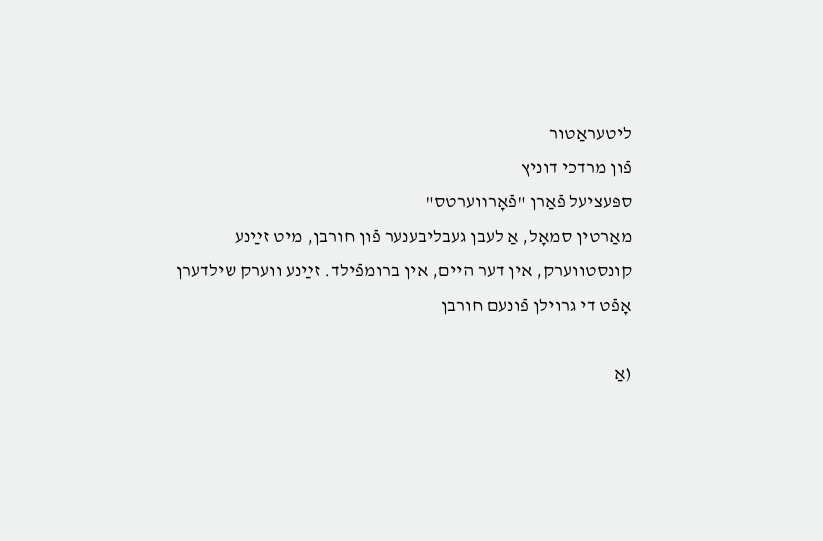ליטעראַטור
פֿון מרדכי דוניץ
ספּעציעל פֿאַרן "פֿאָרװערטס"
מאַרטין סמאָל, אַ לעבן געבליבענער פֿון חורבן, מיט זײַנע קונסטווערק, אין דער היים, אין ברומפֿילד. זײַנע ווערק שילדערן אָפֿט די גרוילן פֿונעם חורבן

(אַ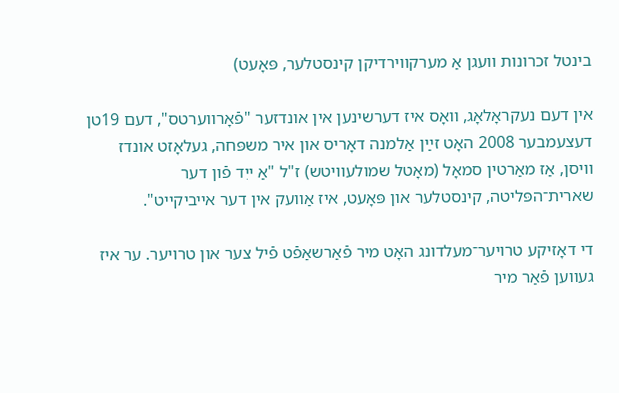בינטל זכרונות וועגן אַ מערקווירדיקן קינסטלער, פּאָעט)

אין דעם נעקראָלאָג, וואָס איז דערשינען אין אונדזער "פֿאָרווערטס", דעם 19טן דעצעמבער 2008 האָט זײַן אַלמנה דאָריס און איר משפּחה, געלאָזט אונדז וויסן, אַז מאַרטין סמאָל (מאָטל שמולעוויטש) ז"ל "אַ ייִד פֿון דער שארית־הפּליטה, קינסטלער און פּאָעט, איז אַוועק אין דער אייביקייט".

די דאָזיקע טרויער־מעלדונג האָט מיר פֿאַרשאַפֿט פֿיל צער און טרויער. ער איז געווען פֿאַר מיר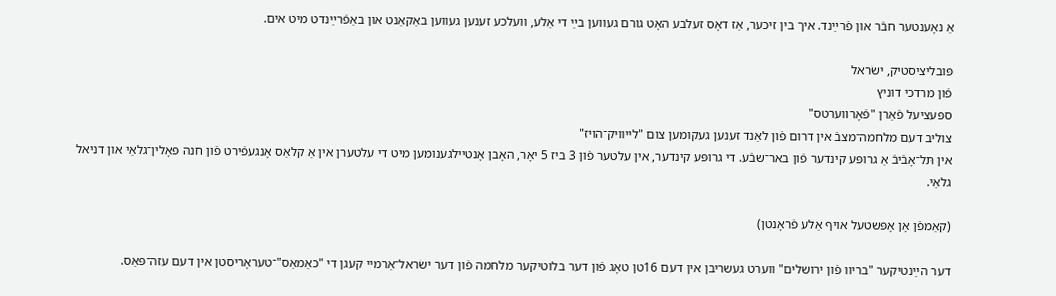אַ נאָענטער חבֿר און פֿרײַנד. איך בין זיכער, אַז דאָס זעלבע האָט גורם געווען בײַ די אַלע, וועלכע זענען געווען באַקאַנט און באַפֿרײַנדט מיט אים.

פּובליציסטיק, ישׂראל
פֿון מרדכי דוניץ
ספּעציעל פֿאַרן "פֿאָרװערטס"
צוליב דעם מלחמה־מצבֿ אין דרום פֿון לאַנד זענען געקומען צום "לייוויק־הויז"
אין תּל־אָבֿיבֿ אַ גרופּע קינדער פֿון באר־שבֿע. די גרופּע קינדער, אין עלטער פֿון 3 ביז 5 יאָר, האָבן אָנטיילגענומען מיט די עלטערן אין אַ קלאַס אָנגעפֿירט פֿון חנה פּאָלין־גלאַי און דניאל גלאַי.

(קאַמפֿן אָן אָפּשטעל אויף אַלע פֿראָנטן)

דער הײַנטיקער "בריוו פֿון ירושלים" ווערט געשריבן אין דעם 16טן טאָג פֿון דער בלוטיקער מלחמה פֿון דער ישׂראל־אַרמיי קעגן די "כאַמאַס"־טעראָריסטן אין דעם עזה־פּאַס.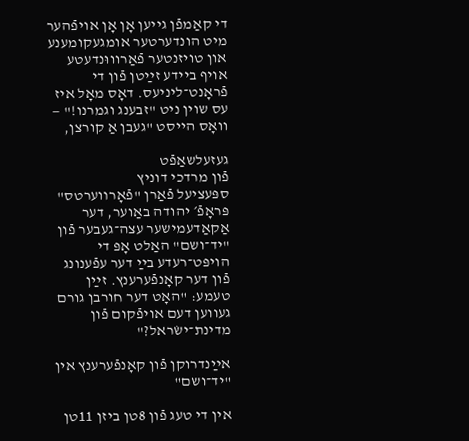די קאַמפֿן גייען אָן אָן אויפֿהער מיט הונדערטער אומגעקומענע און טויזנטער פֿאַרוווּנדעטע אויף ביידע זײַטן פֿון די פֿראָנט־ליניעס. דאָס מאָל איז עס שוין ניט "זבענג וגמרנו!" — וואָס הייסט "געבן אַ קורצן,

געזעלשאַפֿט
פֿון מרדכי דוניץ
ספּעציעל פֿאַרן "פֿאָרװערטס"
פּראָפֿ׳ יהודה באַוער, דער אַקאַדעמישער עצה־געבער פֿון "יד־ושם" האַלט אָפּ די הויפּט־רעדע בײַ דער עפֿענונג פֿון דער קאָנפֿערענץ. זײַן טעמע: "האָט דער חורבן גורם געווען דעם אויפֿקום פֿון מדינת־ישׂראל?"

אײַנדרוקן פֿון קאָנפֿערענץ אין "יד־ושם"

אין די טעג פֿון 8טן ביזן 11טן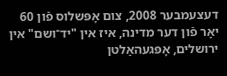דעצעמבער 2008, צום אָפּשלוס פֿון 60 יאָר פֿון דער מדינה, איז אין "יד־ושם" אין ירושלים, אָפּגעהאַלטן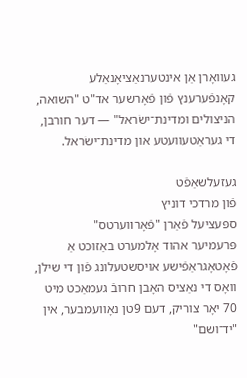געוואָרן אַן אינטערנאַציאָנאַלע קאָנפֿערענץ פֿון פֿאָרשער אד"ט "השואה, הניצולים ומדינת־ישׂראל" — דער חורבן, די געראַטעוועטע און מדינת־ישׂראל.

געזעלשאַפֿט
פֿון מרדכי דוניץ
ספּעציעל פֿאַרן "פֿאָרװערטס"
פּרעמיער אהוד אָלמערט באַזוכט אַ פֿאָטאָגראַפֿישע אויסשטעלונג פֿון די שילן, וואָס די נאַציס האָבן חרובֿ געמאַכט מיט 70 יאָר צוריק, דעם 9טן נאָוועמבער, אין "יד־ושם"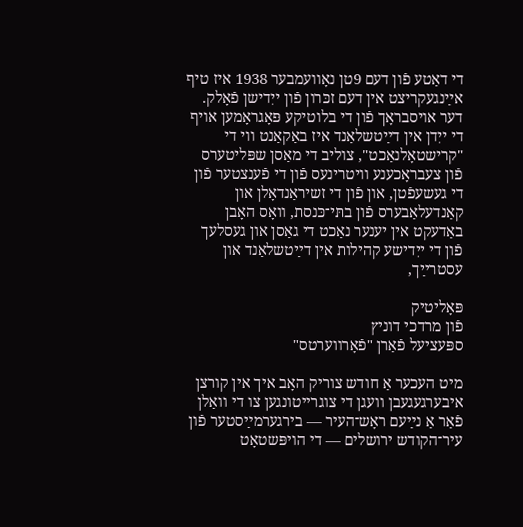די דאַטע פֿון דעם 9טן נאָוועמבער 1938 איז טיף אײַנגעקריצט אין דעם זכּרון פֿון ייִדישן פֿאָלק. דער אויסבראָך פֿון די בלוטיקע פּאָגראָמען אויף די ייִדן אין דײַטשלאַנד איז באַקאַנט ווי די "קרישטאָלנאַכט", צוליב די מאַסן שפּליטערס פֿון צעבראָכענע וויטרינעס פֿון די פֿענצטער פֿון די געשעפֿטן, און פֿון די זשיראַנדאָלן און קאַנדעלאַבערס פֿון בתּי־כּנסת, וואָס האָבן באַדעקט אין יענער נאַכט די גאַסן און געסלעך פֿון די ייִדישע קהילות אין דײַטשלאַנד און עסטרײַך,

פּאָליטיק
פֿון מרדכי דוניץ
ספּעציעל פֿאַרן "פֿאָרװערטס"

מיט העכער אַ חודש צוריק האָב איך אין קורצן איבערגעגעבן וועגן די צוגרייטונגען צו די וואַלן פֿאַר אַ נײַעם ראָש־העיר — בירגערמײַסטער פֿון עיר־הקודש ירושלים — די הויפּשטאָט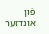פֿון אונדזער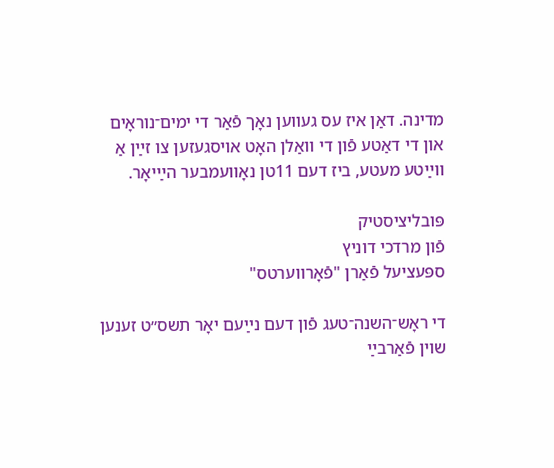מדינה. דאַן איז עס געווען נאָך פֿאַר די ימים־נוראָים און די דאַטע פֿון די וואַלן האָט אויסגעזען צו זײַן אַ ווײַטע מעטע, ביז דעם 11טן נאָוועמבער הײַיאָר.

פּובליציסטיק
פֿון מרדכי דוניץ
ספּעציעל פֿאַרן "פֿאָרװערטס"

די ראָש־השנה־טעג פֿון דעם נײַעם יאָר תשס״ט זענען שוין פֿאַרבײַ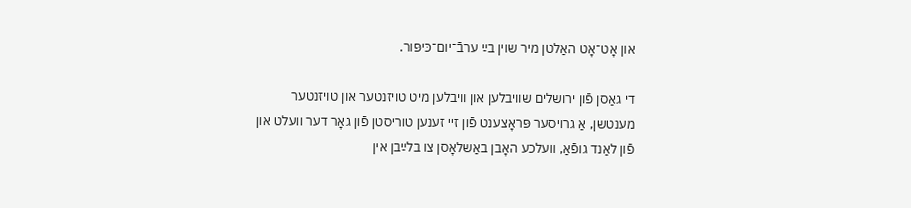און אָט־אָט האַלטן מיר שוין בײַ ערבֿ־יום־כּיפּור.

די גאַסן פֿון ירושלים שוויבלען און וויבלען מיט טויזנטער און טויזנטער מענטשן, אַ גרויסער פּראָצענט פֿון זיי זענען טוריסטן פֿון גאָר דער וועלט און פֿון לאַנד גופֿאַ, וועלכע האָבן באַשלאָסן צו בלײַבן אין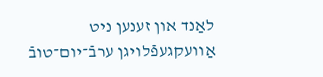לאַנד און זענען ניט אַוועקגעפֿלויגן ערבֿ־יום־טובֿ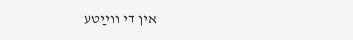אין די ווײַטע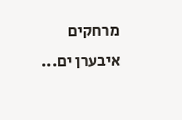מרחקים איבערן ים...